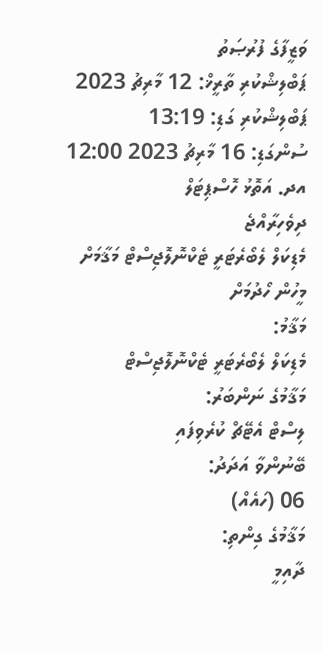ވަޒީފާގެ ފުރުޞަތު
ޕަބްލިޝްކުރި ތާރީޚް: 12 މާރިޗު 2023
ޕަބްލިޝްކުރި ގަޑި: 13:19
ސުންގަޑި: 16 މާރިޗު 2023 12:00
އދ. އަތޮޅު ހޮސްޕިޓަލް
ދިވެހިރާއްޖެ
މެޑިކަލް ލެބޯރެޓަރީ ޓެކްނޮލޮޖިސްޓް މަޤާމަށް މީހުން ހޯދުމަށް
މަޤާމު:
މެޑިކަލް ލެބޯރެޓަރީ ޓެކްނޮލޮޖިސްޓް
މަޤާމުގެ ނަންބަރު:
ލިސްޓް އެޓޭޗް ކުރެވިފައި
ބޭނުންވާ އަދަދު:
06 (ހައެއް)
މަޤާމުގެ ގިންތި:
ދާއިމީ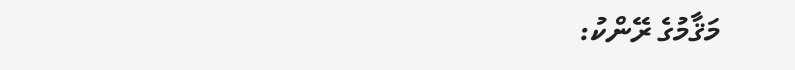މަޤާމުގެ ރޭންކު: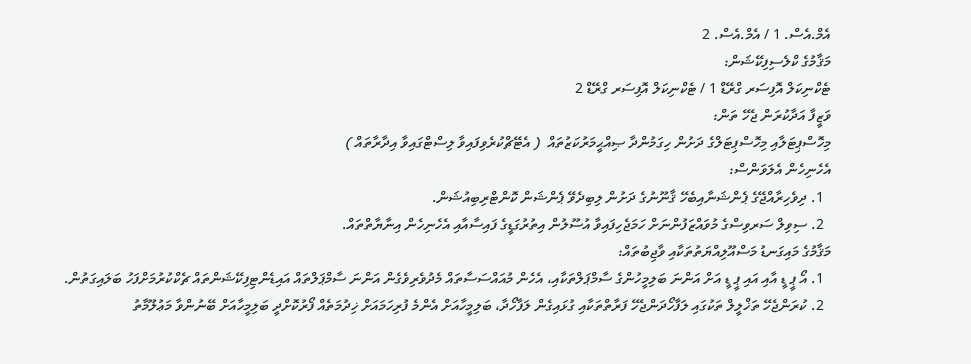އެމް.އެސް. 1 / އެމް.އެސް. 2
މަޤާމުގެ ކްލެސިފިކޭޝަން:
ޓެކްނިކަލް އޮފިސަރ ގްރޭޑް 1 / ޓެކްނިކަލް އޮފިސަރ ގްރޭޑް 2
ވަޒީފާ އަދާކުރަން ޖެހޭ ތަން:
މިހޮސްޕިޓަލާއި މިހޮސްޕިޓަލްގެ ދަށުން ހިގަމުންދާ ޞިއްޙީމަރުކަޒުތައް  ( އެޓޭޗްކުރެވިފައިވާ ލިސްޓްގައިވާ އިދާރާތައް )
އެހެނިހެން އެލަވަންސް:
  1. ދިވެހިރާއްޖޭގެ ޕެންޝަނާއިބެހޭ ޤާނޫނުގެ ދަށުން ލިބިދެވޭ ޕެންޝަން ކޮންޓްރިބިއުޝަން.
  2. ސިވިލް ސަރވިސްގެ މުވައްޒަފުންނަށް ހަމަޖެހިފައިވާ އުސޫލުން އިތުރުގަޑީގެ ފައިސާއާއި އެހެނިހެން އިނާޔާތްތައް.
މަޤާމުގެ މައިގަނޑު މަސްއޫލިއްޔަތުތަކާއި ވާޖިބުތައް:
  1. އޯ ޕީ ޑީ އާއި އައި ޕީ ޑީ އަށް އަންނަ ބަލިމީހުންގެ ސާމްޕަލްތަކާއި، އެހެން މުއައްސަސާތައް މެދުވެރިވެގެން އަންނަ ސާމްޕަލްތައް އައިޑެންޓިފިކޭޝަންތައް ޗެކްކުރުމަށްފަހު ބަލައިގަތުން.
  2. ކުރަންޖެހޭ ތަޚްލީލް ތަކުގައި ލަފާހޯދަންޖެހޭ ފަރާތްތަކާއި ގުޅައިގެން ލަފާހޯދާ، ބަލިމީހާއަށް އެންމެ ފުރިހަމައަށް ޚިދުމަތެއް ފޯރުކޮށްދީ ބަލިމީހާއަށް ބޭނުންވާ މަޢުލޫމާތު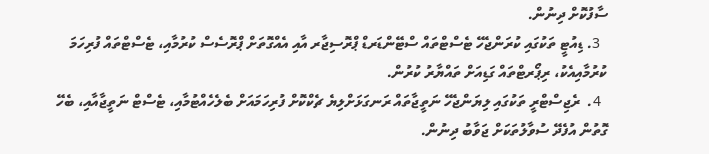ސާފުކޮށް ދިނުން.
  3. ޑިއުޓީ ތަކުގައި ކުރަންޖެހޭ ޓެސްޓްތައް ސްޓޭންޑަރޑް ޕްރޮސިޖާރ އާއި އެއްގޮތަށް ޕްރޮސެސް ކުރުމާއި، ޓެސްޓްތައް ފުރިހަމަ ކުރުމާއިއެކު، ރިޕޯރޓްތައް ގަޑިއަށް ތައްޔާރު ކުރުން.
  4.  ރެޖިސްޓްރީ ތަކުގައި ލިޔަންޖެހޭ ނަތީޖާތައް ރަނގަޅަށްލިޔެ ޗެކްކޮށް ފުރިހަމައަށް ބެލެހެއްޓުމާއި، ޓެސްޓް ނަތީޖާއާއި، ބެހޭ ގޮތުން އުފެދޭ ސުވާލުތަކަށް ޖަވާބު ދިނުން.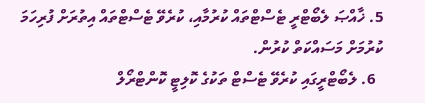5. ޚާއްޞަ ލެބޯޓްރީ ޓެސްޓްތައް ކުރުމާއި، ކުރެވޭ ޓެސްޓްތައް އިތުރަށް ފުރިހަމަ ކުރުމަށް މަސައްކަތް ކުރުން.
  6. ލެބޯޓްރީގައި ކުރެވޭ ޓެސްޓް ތަކުގެ ކޮލިޓީ ކޮންޓްރޯލް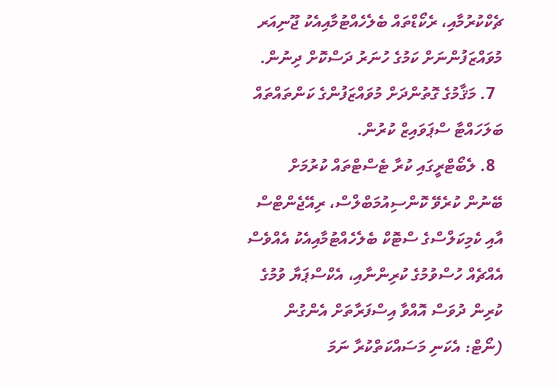ޗެކްކުރުމާއި، ރެކޯޑްތައް ބެލެހެއްޓުމާއިއެކު ޖޫނިއަރ މުވައްޒަފުންނަށް ކަމުގެ ހުނަރު ދަސްކޮށް ދިނުން.
  7. މަޤާމުގެ ގޮތުންދަށް މުވައްޒަފުންގެ ކަންތައްތައް ބަލަހައްޓާ ސްޕަވައިޒް ކުރުން.
  8. ލެބޯޓްރީގައި ކުރާ ޓެސްޓްތައް ކުރުމަށް ބޭނުން ކުރެވޭ ކޮންސިއުމަބްލްސް، ރިއޭޖެންޓްސް އާއި ކެމިކަލްސްގެ ސްޓޮކް ބެލެހެއްޓުމާއިއެކު އެއްވެސް އެއްޗެއް ހުސްވުމުގެ ކުރިންނާއި، އެކްސްޕަޔާ ވުމުގެ ކުރިން ދުވަސް އޮއްވާ އިސްފަރާތަށް އެންގުން (ނޯޓް: އެކަނި މަސައްކަތްކުރާ ނަމަ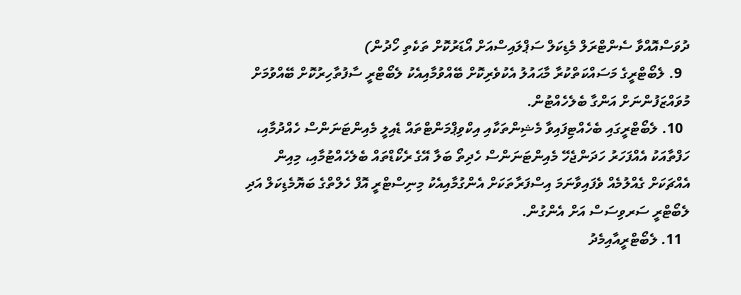ދުވަސްއޮއްވާ ސެންޓްރަލް މެޑިކަލް ސަޕްލައިސްއަށް އޯޑަރުކޮށް ތަކެތި ހޯދުން)
  9. ލެބޯޓްރީގެ މަސައްކަތްކުރާ މާޙައުލު އެކުވެރިކޮށް ބޭއްވުމާއިއެކު ލެބޯޓްރީ ސާފުތާހިރުކޮށް ބޭއްވުމަށް މުވައްޒަފުންނަށް އަންގާ ބެލެހެއްޓުން.
  10. ލެބޯޓްރީގައި ބެހެއްޓިފައިވާ މެޝިންތަކާއި އިކްވިޕްމަންޓްތައް ޑެއިލީ މެއިންޓަނަންސް ހެއްދުމާއި، ހަފްތާއަކު އެއްފަހަރު ހަދަންޖެހޭ މެއިންޓަނަންސް ހެދިތޯ ބަލާ އޭގެ ރެކޯޑްތައް ބެލެހެއްޓުމާއި، މިއިން އެއްޗަކަށް ގެއްލުމެއް ވެފައިވާނަމަ އިސްފަރާތަކަށް އެންގުމާއިއެކު މިނިސްޓްރީ އޮފް ހެލްތްގެ ބަޔޮމެޑިކަލް އަދި ލެބޯޓްރީ ސަރވިސަސް އަށް އެންގުން.
  11. ލެބޯޓްރީއާއިމެދު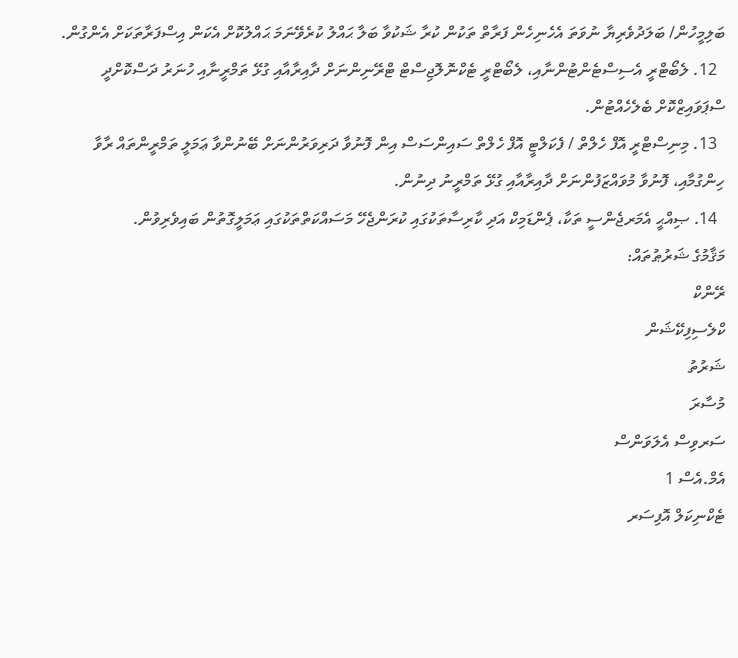ބަލިމީހުން/ ބަލަދުވެރިޔާ ނުވަތަ އެހެނިހެން ފަރާތް ތަކުން ކުރާ ޝަކުވާ ބަލާ ޙައްލު ކުރެވޭނަމަ ޙައްލުކޮށް އެކަން އިސްފަރާތަކަށް އެންގުން.
  12. ލެބޯޓްރީ އެސިސްޓެންޓުންނާއި، ލެބޯޓްރީ ޓެކްނޮލޮޖިސްޓް ޓްރޭނިންނަށް ދާއިރާއާއި ގުޅޭ ތަމްރީނާއި ހުނަރު ދަސްކޮށްދީ ސްޕަވައިޒްކޮށް ބެލެހެއްޓުން.
  13. މިނިސްޓްރީ އޮފް ހެލްތް / ފެކަލްޓީ އޮފް ހެލްތް ސައިންސަސް އިން ފޮނުވާ ދަރިވަރުންނަށް ބޭނުންވާ ޢަމަލީ ތަމްރީންތައް ރާވާ ހިންގުމާއި، ފޮނުވާ މުވައްޒަފުންނަށް ދާއިރާއާއި ގުޅޭ ތަމްރީނު ދިނުން.
  14. ޞިއްޙީ އެމަރޖެންސީ ތަކާ، ޕެންޑަމިކް އަދި ކާރިސާތަކުގައި ކުރަންޖެހޭ މަސައްކަތްތަކުގައި ޢަމަލީގޮތުން ބައިވެރިވުން.
މަޤާމުގެ ޝަރުޠުތައް:
ރޭންކް
ކްލެސިފިކޭޝަން
ޝަރުތު
މުސާރަ
ސަރވިސް އެލަވަންސް
އެމް.އެސް 1
ޓެކްނިކަލް އޮފިސަރ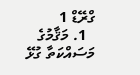ގްރޭޑް 1
  1. މަޤާމުގެ މަސައްކަތާ ގުޅޭ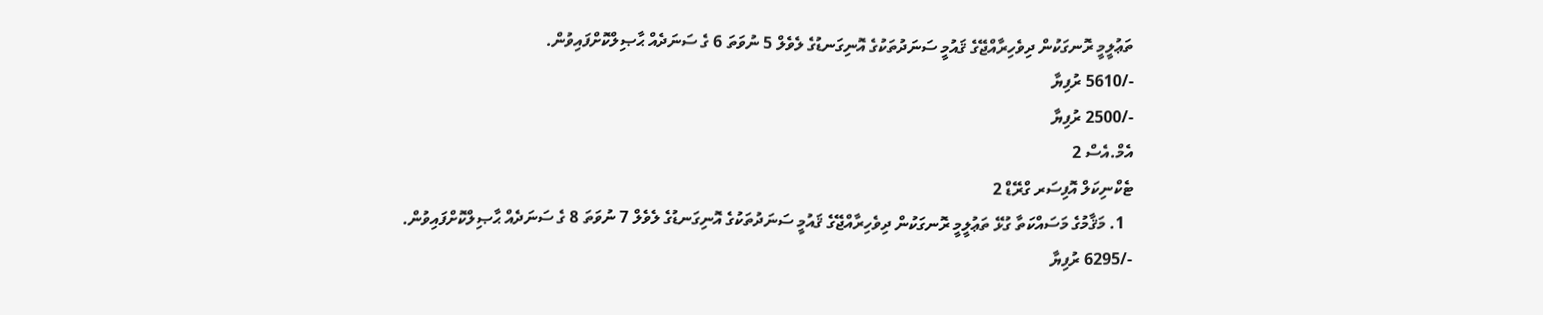ތަޢުލީމީ ރޮނގަކުން ދިވެހިރާއްޖޭގެ ޤައުމީ ސަނަދުތަކުގެ އޮނިގަނޑުގެ ލެވެލް 5 ނުވަތަ 6 ގެ ސަނަދެއް ޙާޞިލްކޮށްފައިވުން.
-/5610 ރުފިޔާ
-/2500 ރުފިޔާ
އެމް.އެސް 2
ޓެކްނިކަލް އޮފިސަރ ގްރޭޑް 2
  1. މަޤާމުގެ މަސައްކަތާ ގުޅޭ ތަޢުލީމީ ރޮނގަކުން ދިވެހިރާއްޖޭގެ ޤައުމީ ސަނަދުތަކުގެ އޮނިގަނޑުގެ ލެވެލް 7 ނުވަތަ 8 ގެ ސަނަދެއް ޙާޞިލްކޮށްފައިވުން.
-/6295 ރުފިޔާ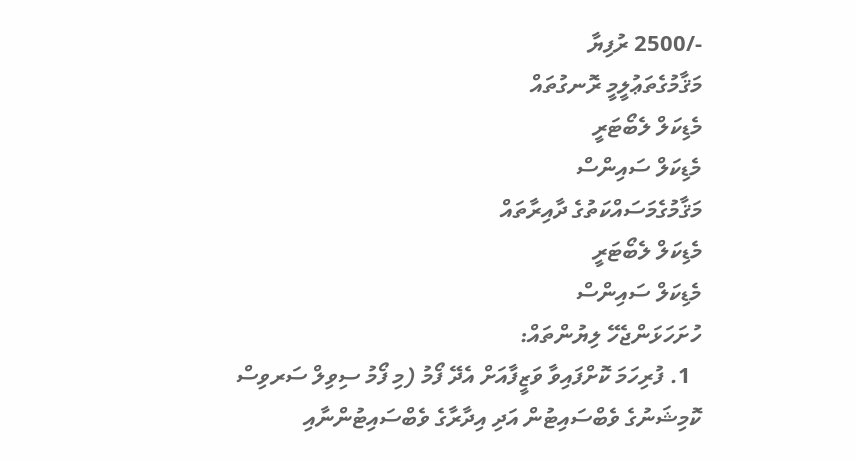-/2500 ރުފިޔާ
މަޤާމުގެތަޢުލީމީ ރޮނގުތައް
މެޑިކަލް ލެބޯޓަރީ
މެޑިކަލް ސައިންސް
މަޤާމުގެމަސައްކަތުގެ ދާއިރާތައް
މެޑިކަލް ލެބޯޓަރީ
މެޑިކަލް ސައިންސް
ހުށަހަޅަންޖެހޭ ލިޔުންތައް:
  1. ފުރިހަމަ ކޮށްފައިވާ ވަޒީފާއަށް އެދޭ ފޯމު (މި ފޯމު ސިވިލް ސަރވިސް ކޮމިޝަނުގެ ވެބްސައިޓުން އަދި އިދާރާގެ ވެބްސައިޓުންނާއި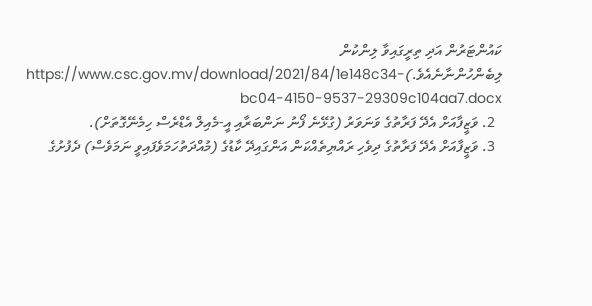ކައުންޓަރުން އަދި ތިރީގައިވާ ލިންކުން ލިބެންހުންނާނެއެވެ.)https://www.csc.gov.mv/download/2021/84/1e148c34-bc04-4150-9537-29309c104aa7.docx
  2. ވަޒީފާއަށް އެދޭ ފަރާތުގެ ވަނަވަރު (ގުޅޭނެ ފޯނު ނަންބަރާއި އީ-މެއިލް އެޑްރެސް ހިމެނޭގޮތަށް).
  3. ވަޒީފާއަށް އެދޭ ފަރާތުގެ ދިވެހި ރައްޔިތެއްކަން އަންގައިދޭ ކާޑުގެ (މުއްދަތުހަމަވެފައިވީ ނަމަވެސް) ދެފުށުގެ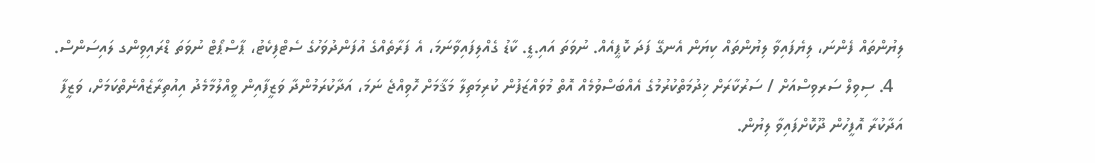ލިޔުންތައް ފެންނަ، ލިޔެފައިވާ ލިޔުންތައް ކިޔަން އެނގޭ ފަދަ ކޮޕީއެއް. ނުވަތަ އައި.ޑީ. ކާޑު ގެއްލިފައިވާނަމަ، އެ ފަރާތެއްގެ އުފަންދުވަހުގެ ސެޓްފިކެޓު، ޕާސްޕޯޓް ނުވަތަ ޑްރައިވިންގ ލައިސަންސް.
  4. ސިވިލް ސަރވިސްއަށް / ސަރުކާރަށް ޚިދުމަތްކުރުމުގެ އެއްބަސްވުމެއް އޮތް މުވައްޒަފުން ކުރިމަތިލާ މަޤާމަށް ހޮވިއްޖެ ނަމަ، އަދާކުރަމުންދާ ވަޒީފާއިން ވީއްލުމާމެދު އިއުތިރާޒެއްނެތްކަމަށް، ވަޒީފާ އަދާކުރާ އޮފީހުން ދޫކޮށްފައިވާ ލިޔުން.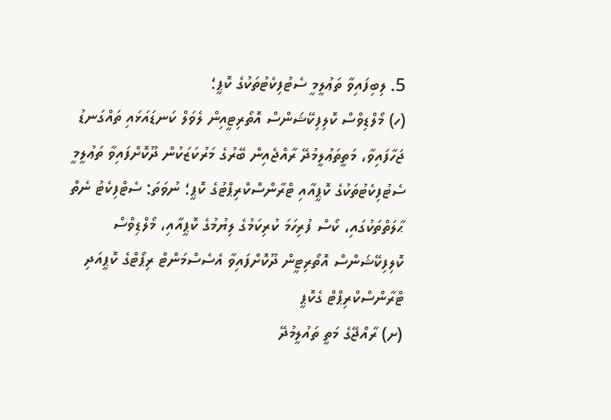5. ލިބިފައިވާ ތަޢުލީމީ ސެޓުފިކެޓުތަކުގެ ކޮޕީ؛
(ހ) މޯލްޑިވްސް ކޮލިފިކޭޝަންސް އޮތޯރިޓީއިން ލެވަލް ކަނޑައަޅައި ތައްގަނޑު ޖަހާފައިވާ، މަތީތަޢުލީމުދޭ ރާއްޖެއިން ބޭރުގެ މަރުކަޒަކުން ދޫކޮށްފައިވާ ތަޢުލީމީ ސެޓުފިކެޓުތަކުގެ ކޮޕީއާއި ޓްރާންސްކްރިޕްޓުގެ ކޮޕީ؛ ނުވަތަ: ސެޓްފިކެޓު ނެތް ޙާލަތްތަކުގައި، ކޯސް ފުރިހަމަ ކުރިކަމުގެ ލިޔުމުގެ ކޮޕީއާއި، މޯލްޑިވްސް ކޮލިފިކޭޝަންސް އޮތޯރިޓީން ދޫކޮށްފައިވާ އެސެސްމަންޓް ރިޕޯޓްގެ ކޮޕީއަދި ޓްރާންސްކްރިޕްޓް ގެކޮޕީ
(ށ) ރާއްޖޭގެ މަތީ ތައުލީމުދޭ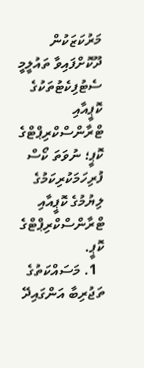މަރުކަޒަކުން ދޫކޮށްފައިވާ ތައުލީމީ ސެޓުފިކެޓުތަކުގެ ކޮޕީއާއި ޓްރާންސްކްރިޕްޓްގެ ކޮޕީ؛ ނުވަތަ ކޯސް ފުރިހަމަކުރިކަމުގެ ލިޔުމުގެ ކޮޕީއާއި ޓްރާންސްކްރިޕްޓްގެ ކޮޕީ.
  1. މަސައްކަތުގެ ތަޖުރިބާ އަންގައިދޭ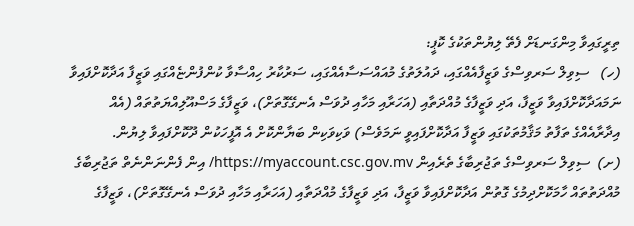ތިރީގައިވާ މިންގަނޑަށް ފެތޭ ލިޔުންތަކުގެ ކޮޕީ:
(ހ)   ސިވިލް ސަރވިސްގެ ވަޒީފާއެއްގައި، ދައުލަތުގެ މުއައްސަސާއެއްގައި، ސަރުކާރު ހިއްސާވާ ކުންފުންޏެއްގައި ވަޒީފާ އަދާކޮށްފައިވާ ނަމައަދާކޮށްފައިވާ ވަޒީފާ، އަދި ވަޒީފާގެ މުއްދަތާއި (އަހަރާއި މަހާއި ދުވަސް އެނގޭގޮތަށް)، ވަޒީފާގެ މަސްއޫލިއްޔަތުތައް (އެއް އިދާރާއެއްގެ ތަފާތު މަޤާމުތަކުގައި ވަޒީފާ އަދާކޮށްފައިވީ ނަމަވެސް) ވަކިވަކިން ބަޔާންކޮށް އެ އޮފީހަކުން ދޫކޮށްފައިވާ ލިޔުން.
(ށ)  ސިވިލް ސަރވިސްގެ ތަޖުރިބާގެ ތެރެއިން https://myaccount.csc.gov.mv/ އިން ފެންނަންނެތް ތަޖުރިބާގެ މުއްދަތުތައް ހާމަކޮށްދިމުގެ ގޮތުން އަދާކޮށްފައިވާ ވަޒީފާ، އަދި ވަޒީފާގެ މުއްދަތާއި (އަހަރާއި މަހާއި ދުވަސް އެނގޭގޮތަށް)، ވަޒީފާގެ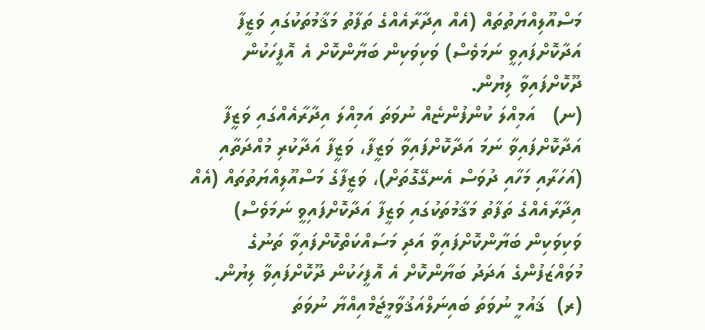މަސްއޫލިއްޔަތުތައް (އެއް އިދާރާއެއްގެ ތަފާތު މަޤާމުތަކުގައި ވަޒީފާ އަދާކޮށްފައިވީ ނަމަވެސް) ވަކިވަކިން ބަޔާންކޮށް އެ އޮފީހަކުން ދޫކޮށްފައިވާ ލިޔުން.
(ނ)   އަމިއްލަ ކުންފުންޏެއް ނުވަތަ އަމިއްލަ އިދާރާއެއްގައި ވަޒީފާ އަދާކޮށްފައިވާ ނަމަ އަދާކޮށްފައިވާ ވަޒީފާ، ވަޒީފާ އަދާކުރި މުއްދަތާއި (އަހަރާއި މަހާއި ދުވަސް އެނގޭގޮތަށް)، ވަޒީފާގެ މަސްއޫލިއްޔަތުތައް (އެއް އިދާރާއެއްގެ ތަފާތު މަޤާމުތަކުގައި ވަޒީފާ އަދާކޮށްފައިވީ ނަމަވެސް) ވަކިވަކިން ބަޔާންކޮށްފައިވާ އަދި މަސައްކަތްކޮށްފައިވާ ތަނުގެ މުވައްޒަފުންގެ އަދަދު ބަޔާންކޮށް އެ އޮފީހަކުން ދޫކޮށްފައިވާ ލިޔުން.
(ރ)  ޤައުމީ ނުވަތަ ބައިނަލްއަޤުވާމީޖަމްއިއްޔާ ނުވަތަ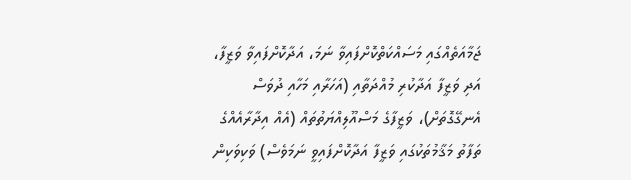ޖަމާއަތެއްގައި މަސައްކަތްކޮށްފައިވާ ނަމަ، އަދާކޮށްފައިވާ ވަޒީފާ، އަދި ވަޒީފާ އަދާކުރި މުއްދަތާއި (އަހަރާއި މަހާއި ދުވަސް އެނގޭގޮތަށް)، ވަޒީފާގެ މަސްއޫލިއްޔަތުތައް (އެއް އިދާރާއެއްގެ ތަފާތު މަޤާމުތަކުގައި ވަޒީފާ އަދާކޮށްފައިވީ ނަމަވެސް) ވަކިވަކިން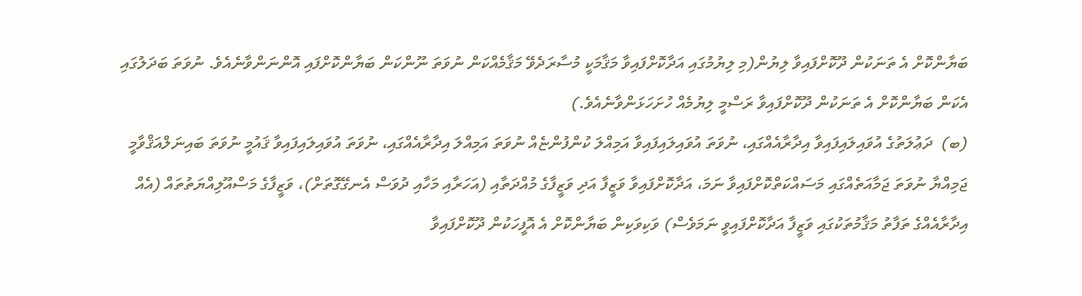ބަޔާންކޮށް އެ ތަނަކުން ދޫކޮށްފައިވާ ލިޔުން(މި ލިޔުމުގައި އަދާކޮށްފައިވާ މަޤާމަކީ މުސާރަދެވޭ މަޤާމެއްކަން ނުވަތަ ނޫންކަން ބަޔާންކޮށްފައި އޮންނަންވާނެއެވެ. ނުވަތަ ބަދަލުގައި އެކަން ބަޔާންކޮށް އެ ތަނަކުން ދޫކޮށްފައިވާ ރަސްމީ ލިޔުމެއް ހުށަހަޅަންވާނެއެވެ.)
(ބ)  ދަޢުލަތުގެ އުވައިލައިފައިވާ އިދާރާއެއްގައި، ނުވަތަ އުވައިލައިފައިވާ އަމިއްލަ ކުންފުންޏެއް ނުވަތަ އަމިއްލަ އިދާރާއެއްގައި، ނުވަތަ އުވައިލައިފައިވާ ޤައުމީ ނުވަތަ ބައިނަލްއަޤްވާމީ ޖަމިއްޔާ ނުވަތަ ޖަމާއަތެއްގައި މަސައްކަތްކޮށްފައިވާ ނަމަ، އަދާކޮށްފައިވާ ވަޒީފާ އަދި ވަޒީފާގެ މުއްދަތާއި (އަހަރާއި މަހާއި ދުވަސް އެނގޭގޮތަށް)، ވަޒީފާގެ މަސްއޫލިއްޔަތުތައް (އެއް އިދާރާއެއްގެ ތަފާތު މަޤާމުތަކުގައި ވަޒީފާ އަދާކޮށްފައިވީ ނަމަވެސް) ވަކިވަކިން ބަޔާންކޮށް އެ އޮފީހަކުން ދޫކޮށްފައިވާ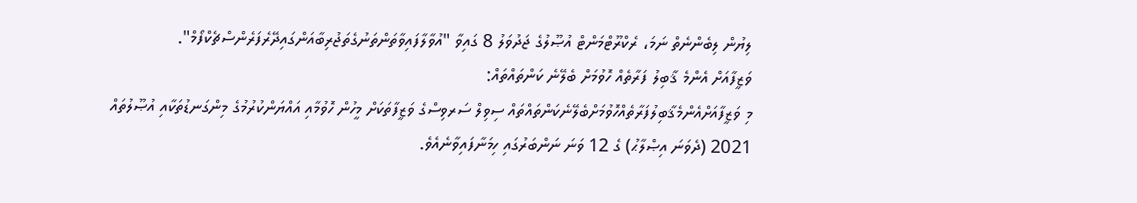ލިޔުން ލިބެންނެތް ނަމަ، ރެކްރޫޓްމަންޓް އުޞޫލުގެ ޖަދުވަލު 8 ގައިވާ "އުވާލާފައިވާތަންތަނުގެތަޖުރިބާއަންގައިދޭރެފަރެންސްޗެކްފޯމް".
ވަޒީފާއަށް އެންމެ ޤާބިލު ފަރާތެއް ހޮވުމަށް ބެލޭނެ ކަންތައްތައް:
މި ވަޒީފާއަށްއެންމެޤާބިލުފަރާތެއްހޮވުމަށްބެލޭނެކަންތައްތައް ސިވިލް ސަރވިސްގެ ވަޒީފާތަކަށް މީހުން ހޮވުމާއި އައްޔަންކުރުމުގެ މިންގަނޑުތަކާއި އުޞޫލުތައް 2021 (ދެވަނަ އިޞްލާޙު) ގެ 12 ވަނަ ނަންބަރުގައި ހިމަނާފައިވާނެއެވެ.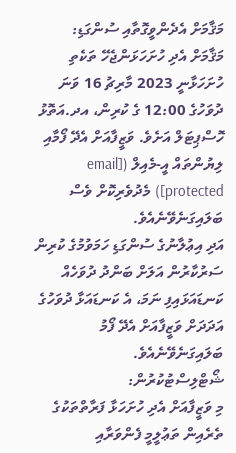މަޤާމަށް އެދެންވީގޮތާއި ސުންގަޑި:
މަޤާމަށް އެދި ހުށަހަޅަންޖެހޭ ތަކެތި ހުށަހަޅާނީ 2023 މާރިޗު 16 ވަނަ ދުވަހުގެ 12:00 ގެ ކުރިން، އދ.އަތޮޅު ހޮސްޕިޓަލް އަށެވެ. ވަޒީފާއަށް އެދޭ ފޯމާއި ލިޔުންތައް އީ-މެއިލް ([email protected]) މެދުވެރިކޮށް ވެސް ބަލައިގަނެވޭނެއެވެ.
އަދި އިޢުލާނުގެ ސުންގަޑި ހަމަވުމުގެ ކުރިން ސަރުކާރުން އަލަށް ބަންދު ދުވަހެއް ކަނޑައަޅައިފި ނަމަ، އެ ކަނޑައަޅާ ދުވަހުގެ އަދަދަށް ވަޒީފާއަށް އެދޭ ފޯމު ބަލައިގަނެވޭނެއެވެ.
ޝޯޓްލިސްޓުކުރުން:
މި ވަޒީފާއަށް އެދި ހުށަހަޅާ ފަރާތްތަކުގެ ތެރެއިން ތަޢުލީމީ ފެންވަރާއި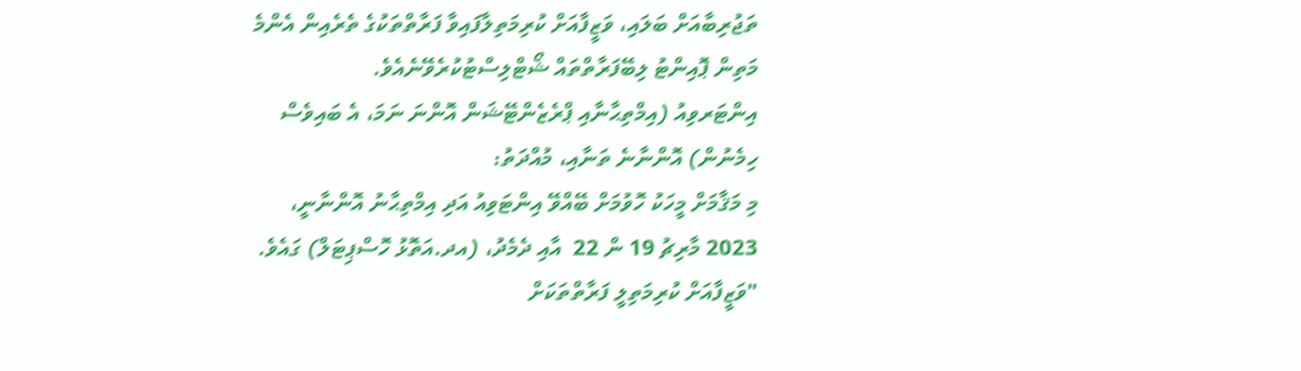ތަޖުރިބާއަށް ބަލައި، ވަޒީފާއަށް ކުރިމަތިލާފައިވާ ފަރާތްތަކުގެ ތެރެއިން އެންމެ މަތިން ޕޮއިންޓު ލިބޭފަރާތްތައް ޝޯޓްލިސްޓުކުރެވޭނެއެވެ.
އިންޓަރވިއު (އިމްތިޙާނާއި ޕްރެޒެންޓޭޝަން އޮންނަ ނަމަ، އެ ބައިވެސް ހިމެނުން) އޮންނާނެ ތަނާއި، މުއްދަތު:
މި މަޤާމަށް މީހަކު ހޮވުމަށް ބޭއްވޭ އިންޓަވިއު އަދި އިމްތިޙާނު އޮންނާނީ، 2023 މާރިޗު 19 ން 22  އާއި ދެމެދު، (އދ.އަތޮޅު ހޮސްޕިޓަލް) ގައެވެ.
"ވަޒީފާއަށް ކުރިމަތިލީ ފަރާތްތަކަށް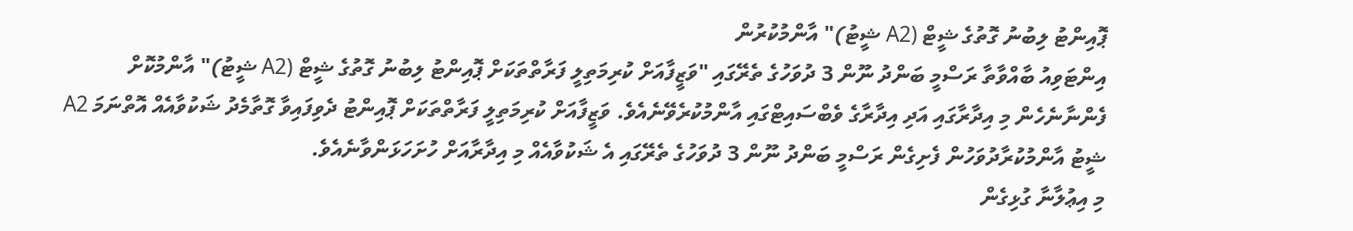ޕޮއިންޓު ލިބުނު ގޮތުގެ ޝީޓް (A2 ޝީޓު)" އާންމުކުރުން
އިންޓަވިއު ބާއްވާތާ ރަސްމީ ބަންދު ނޫން 3 ދުވަހުގެ ތެރޭގައި "ވަޒީފާއަށް ކުރިމަތިލީ ފަރާތްތަކަށް ޕޮއިންޓު ލިބުނު ގޮތުގެ ޝީޓް (A2 ޝީޓު)" އާންމުކޮށް ފެންނާނެހެން މި އިދާރާގައި އަދި އިދާރާގެ ވެބްސައިޓްގައި އާންމުކުރެވޭނެއެވެ. ވަޒީފާއަށް ކުރިމަތިލީ ފަރާތްތަކަށް ޕޮއިންޓު ދެވިފައިވާ ގޮތާމެދު ޝަކުވާއެއް އޮތްނަމަ A2 ޝީޓު އާންމުކުރާދުވަހުން ފެށިގެން ރަސްމީ ބަންދު ނޫން 3 ދުވަހުގެ ތެރޭގައި އެ ޝަކުވާއެއް މި އިދާރާއަށް ހުށަހަޅަންވާނެއެވެ.
މި އިޢުލާނާ ގުޅިގެން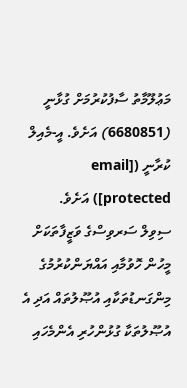މަޢުލޫމާތު ސާފުކުރުމަށް ގުޅާނީ (6680851) އަށެވެ. އީ-މެއިލް ކުރާނީ ([email protected]) އަށެވެ.
ސިވިލް ސަރވިސްގެ ވަޒީފާތަކަށް މީހުން ހޮވުމާއި އައްޔަންކުރުމުގެ މިންގަނޑުތަކާއި އުޞޫލުތައް އަދި އެ އުޞޫލުތަކާ ގުޅުންހުރި އެންމެހައި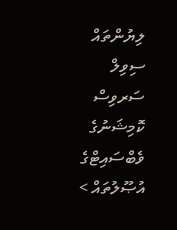ލިޔުންތައް ސިވިލް ސަރވިސް ކޮމިޝަނުގެ ވެބްސައިޓްގެ އުޞޫލުތައް >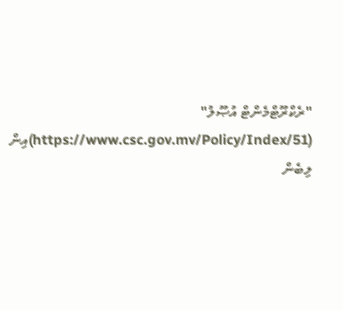"ރެކްރޫޓްމެންޓް އުޞޫލު" (https://www.csc.gov.mv/Policy/Index/51)އިން ލިބެން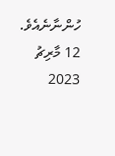ހުންނާނެއެވެ.
12 މާރިޗު 2023